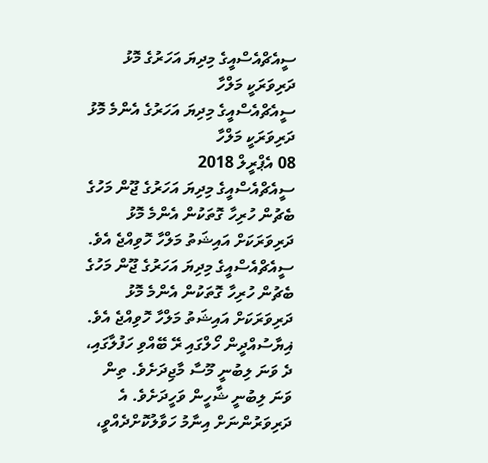ސީއެޗްއެސްއީގެ މިދިޔަ އަހަރުގެ މޮޅު ދަރިވަރަކީ މަލްހާ
ސީއެޗްއެސްއީގެ މިދިޔަ އަހަރުގެ އެންމެ މޮޅު ދަރިވަރަކީ މަލްހާ
08 އެޕްރީލް 2018
ސީއެޗްއެސްއީގެ މިދިޔަ އަހަރުގެ ޖޫން މަހުގެ ބެޗުން ހުރިހާ ގޮތަކުން އެންމެ މޮޅު ދަރިވަރަކަށް އައިޝަތު މަލްހާ ހޮވިއްޖެ އެވެ.
ސީއެޗްއެސްއީގެ މިދިޔަ އަހަރުގެ ޖޫން މަހުގެ ބެޗުން ހުރިހާ ގޮތަކުން އެންމެ މޮޅު ދަރިވަރަކަށް އައިޝަތު މަލްހާ ހޮވިއްޖެ އެވެ.
ޣިޔާސުއްދީން ހޯލްގައި ރޭ ބޭއްވި ހަފުލާގައި، ދެ ވަނަ ލިބުނީ މޫސާ މާޖިދަށެވެ. ތިން ވަނަ ލިބުނީ ޝާހީން ވަހީދަށެވެ. އެ ދަރިވަރުންނަށް އިނާމު ހަވާލުކޮށްދެއްވީ،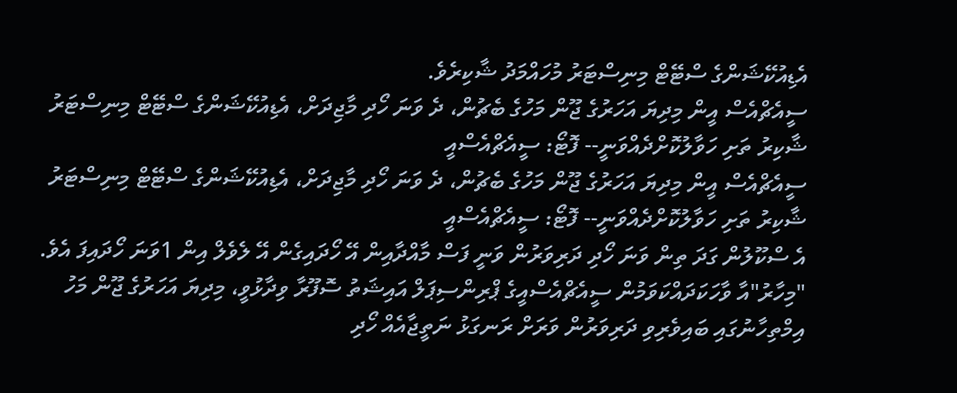އެޑިއުކޭޝަންގެ ސްޓޭޓް މިނިސްޓަރު މުހައްމަދު ޝާކިރެވެ.
ސީއެޗްއެސް އީން މިދިޔަ އަހަރުގެ ޖޫން މަހުގެ ބެޗުން، ދެ ވަނަ ހޯދި މާޖިދަށް، އެޑިއުކޭޝަންގެ ސްޓޭޓް މިނިސްޓަރު ޝާކިރު ތަށި ހަވާލުކޮށްދެއްވަނީ-- ފޮޓޯ: ސީއެޗްއެސްއީ
ސީއެޗްއެސް އީން މިދިޔަ އަހަރުގެ ޖޫން މަހުގެ ބެޗުން، ދެ ވަނަ ހޯދި މާޖިދަށް، އެޑިއުކޭޝަންގެ ސްޓޭޓް މިނިސްޓަރު ޝާކިރު ތަށި ހަވާލުކޮށްދެއްވަނީ-- ފޮޓޯ: ސީއެޗްއެސްއީ
އެ ސްކޫލުން ގަދަ ތިން ވަނަ ހޯދި ދަރިވަރުން ވަނީ ފަސް މާއްދާއިން އޭ ހޯދައިގެން އޭ ލެވެލް އިން 1ވަނަ ހޯދައިފަ އެވެ.
"މިހާރު"އާ ވާހަކަދައްކަވަމުން ސީއެޗްއެސްއީގެ ޕްރިންސިޕަލް އައިޝަތު ސޮފޫރާ ވިދާޅުވީ، މިދިޔަ އަހަރުގެ ޖޫން މަހު އިމްތިހާނުގައި ބައިވެރިވި ދަރިވަރުން ވަރަށް ރަނގަޅު ނަތީޖާއެއް ހޯދި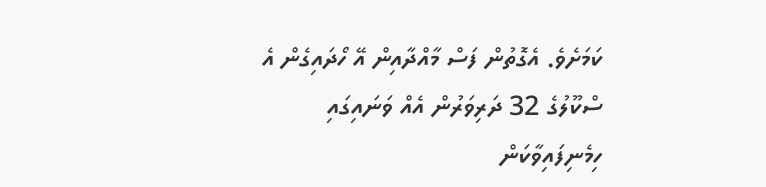ކަމަށެވެ. އެގޮތުން ފަސް މާއްދާއިން އޭ ހޯދައިގެން އެ ސްކޫލުގެ 32 ދަރިވަރުން އެއް ވަނައިގައި ހިމެނިފައިވާކަން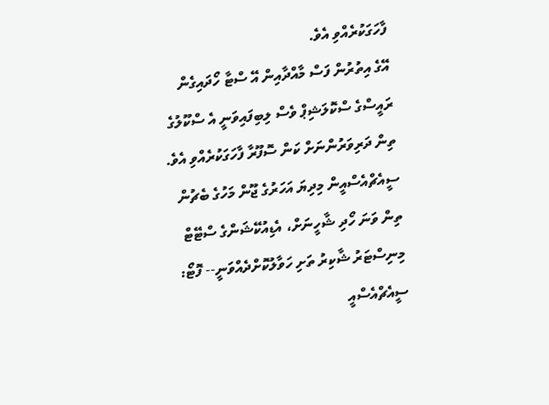ފާހަގަކުރެއްވި އެވެ.
އޭގެ އިތުރުން ފަސް މާއްދާއިން އޭ ސްޓާ ހޯދައިގެން ރައީސްގެ ސްކޮލަޝިޕް ވެސް ލިބިފައިވަނީ އެ ސްކޫލުގެ ތިން ދަރިވަރުންނަށް ކަން ސޮފޫރާ ފާހަގަކުރެއްވި އެވެ.
ސީއެޗްއެސްއީން މިދިޔަ އަހަރުގެ ޖޫން މަހުގެ ބެޗުން ތިން ވަނަ ހޯދި ޝާހީނަށް، އެޑިއުކޭޝަންގެ ސްޓޭޓް މިނިސްޓަރު ޝާކިރު ތަށި ހަވާލުކޮށްދެއްވަނީ-- ފޮޓޯ: ސީއެޗްއެސްއީ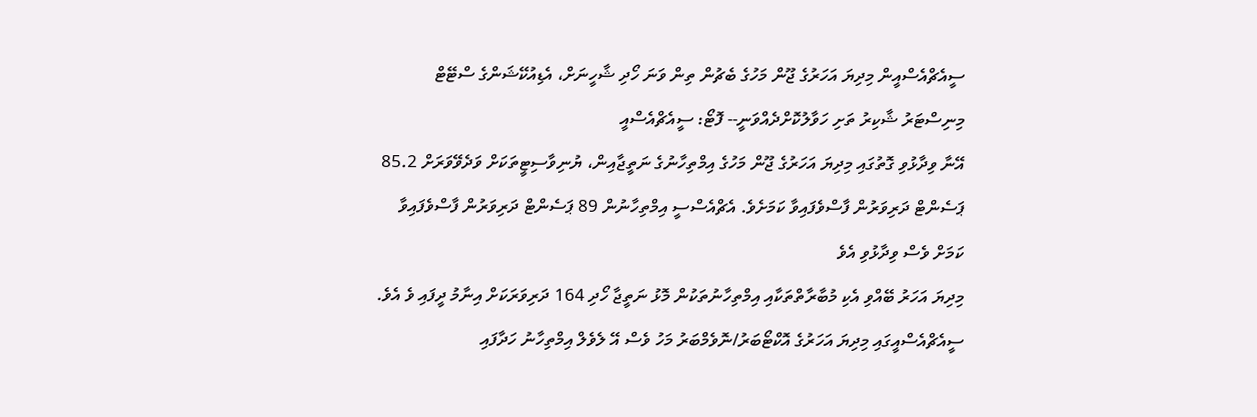ސީއެޗްއެސްއީން މިދިޔަ އަހަރުގެ ޖޫން މަހުގެ ބެޗުން ތިން ވަނަ ހޯދި ޝާހީނަށް، އެޑިއުކޭޝަންގެ ސްޓޭޓް މިނިސްޓަރު ޝާކިރު ތަށި ހަވާލުކޮށްދެއްވަނީ-- ފޮޓޯ: ސީއެޗްއެސްއީ
އޭނާ ވިދާޅުވި ގޮތުގައި މިދިޔަ އަހަރުގެ ޖޫން މަހުގެ އިމްތިހާނުގެ ނަތީޖާއިން، ޔުނިވާސިޓީތަކަށް ވަދެވޭވަރަށް 85.2 ޕަސެންޓް ދަރިވަރުން ފާސްވެފައިވާ ކަމަށެވެ. އެޗްއެސްސީ އިމްތިހާނުން 89 ޕަސެންޓް ދަރިވަރުން ފާސްވެފައިވާ ކަމަށް ވެސް ވިދާޅުވި އެވެ
މިދިޔަ އަހަރު ބޭއްވި އެކި މުބާރާތްތަކާއި އިމްތިހާނުތަކުން މޮޅު ނަތީޖާ ހޯދި 164 ދަރިވަރަކަށް އިނާމު ދީފައި ވެ އެވެ.
ސީއެޗްއެސްއީގައި މިދިޔަ އަހަރުގެ އޮކްޓޯބަރު/ނޮވެމްބަރު މަހު ވެސް އޭ ލެވެލް އިމްތިހާނު ހަދާފައި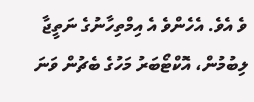ވެ އެވެ. އެހެންވެ އެ އިމްތިހާނުގެ ނަތީޖާ ލިބުމުން، އޮކްޓޯބަރު މަހުގެ ބެޗުން ވަނަ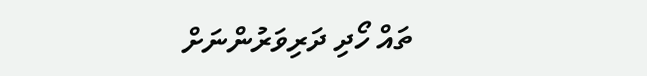ތައް ހޯދި ދަރިވަރުންނަށް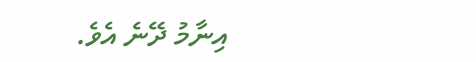އިނާމު ދޭނެ އެވެ.